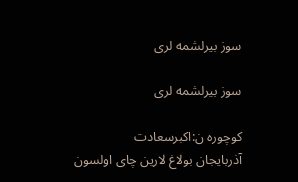سوز بیرلشمه لری

سوز بیرلشمه لری

کوچوره ن:اکبرسعادت
آذربایجان بولاغ لارین چای اولسون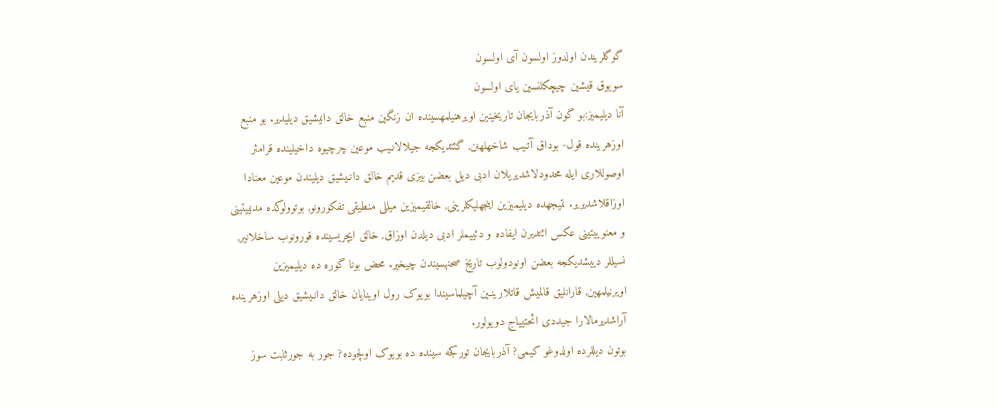گوگلریندن اولدوز اولسون آی اولسون
سویوق قیشین چیچکلنسین یای اولسون
آنا دیلیمیز:بو گون آذربایجان تاریخینین اویرهنیلمهسینده ان زنگین منبع خالق دانیشیق دیلیدیر. بو منبع اوزهرینده قول- بوداق آتـیب شاخهلهنن, گئتدیکجه جیلالانـیب موعین چرچیوه داخیلینده قرامئر اوصوللاری ایله محدودلاشدیریلان ادبی دیل بعضن بیزی قدیم خالق دانـیشیق دیلیندن موعین معنادا اوزاقلاشدیریر. نتیجهده دیلیمیزین اینجهلیکلرینی, خالقیمیزین میللی منطیقی تفکورونو, بوتوولوکده مدنییتینی و معنوییتینی عکس ائتدیرن ایفاده و دئییملر ادبی دیلدن اوزاق, خالق ایچریسینده قورونوب ساخلانیر, نسیللر دییشدیکجه بعضن اونودولوب تاریخ صحنهسیندن چیخیر. محض بونا گوره ده دیلیمیزین اویرنیلمهین, قارانلیق قالمیش قاتلارینـین آچیلماسیندا بویوک رول اوینایان خالق دانـیشیق دیلی اوزهرینده آراشدیرمالارا جیددی ائحتییاج دویولور.
بوتون دیللرده اولدوغو کیمى? آذربایجان تورکجه سینده ده بویوک اولچوده? جور به جورثابت سوز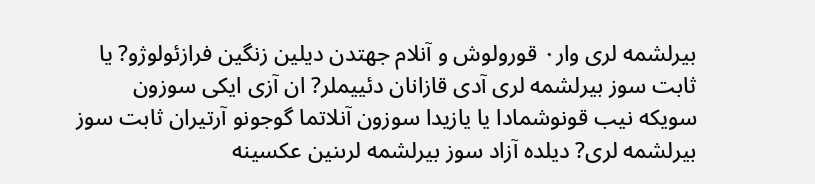بیرلشمه لرى وار۰ قورولوش و آنلام جهتدن دیلین زنگین فرازئولوژو? یا ثابت سوز بیرلشمه لرى آدى قازانان دئییملر? ان آزى ایکى سوزون سویکه نیب قونوشمادا یا یازیدا سوزون آنلاتما گوجونو آرتیران ثابت سوز بیرلشمه لرى? دیلده آزاد سوز بیرلشمه لرىنین عکسینه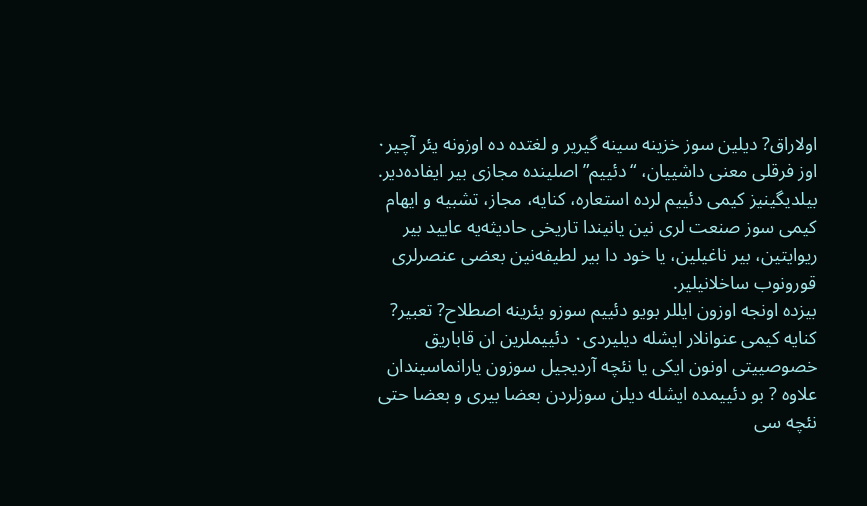اولاراق? دیلین سوز خزینه سینه گیریر و لغتده ده اوزونه یئر آچیر۰
اوز فرقلی معنی داشییان، “دئییم” اصلینده مجازی بیر ایفاده‌‌دیر. بیلدیگینیز کیمی دئییم لرده استعاره، کنایه، مجاز، تشبیه و ایهام کیمی سوز صنعت لری نین یانیندا تاریخی حادیثه‌یه عایید بیر ریوایتین، بیر ناغیلین، یا خود دا بیر لطیفه‌نین بعضی عنصرلری قورونوب ساخلانیلیر.
بیزده اونجه اوزون ایللر بویو دئییم سوزو یئرینه اصطلاح? تعبیر? کنایه کیمى عنوانلار ایشله دیلیردى۰ دئییملرین ان قاباریق خصوصییتى اونون ایکى یا نئچه آردیجیل سوزون یارانماسیندان علاوه ? بو دئییمده ایشله دیلن سوزلردن بعضا بیرى و بعضا حتى نئچه سى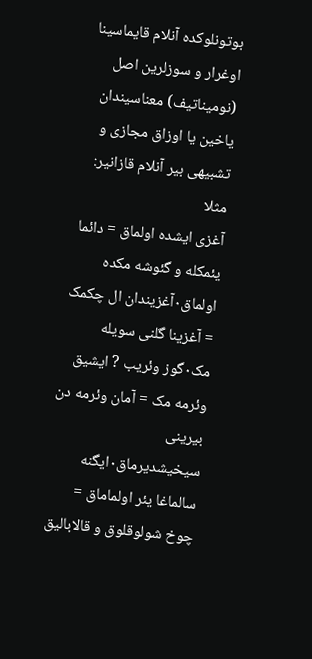بوتونلوکده آنلام قایماسینا اوغرار و سوزلرین اصل (نومیناتیف) معناسیندان یاخین یا اوزاق مجازى و تشبیهى بیر آنلام قازانیر: مثلا
آغزى ایشده اولماق = دائما یئمکله و گئوشه مکده اولماق۰آغزیندان ال چکمک = آغزینا گلنى سویله مک۰گوز وئریب ? ایشیق وئرمه مک = آمان وئرمه دن بیرینى سیخیشدیرماق۰ایگنه سالماغا یئر اولماماق = چوخ شولوقلوق و قالابالیق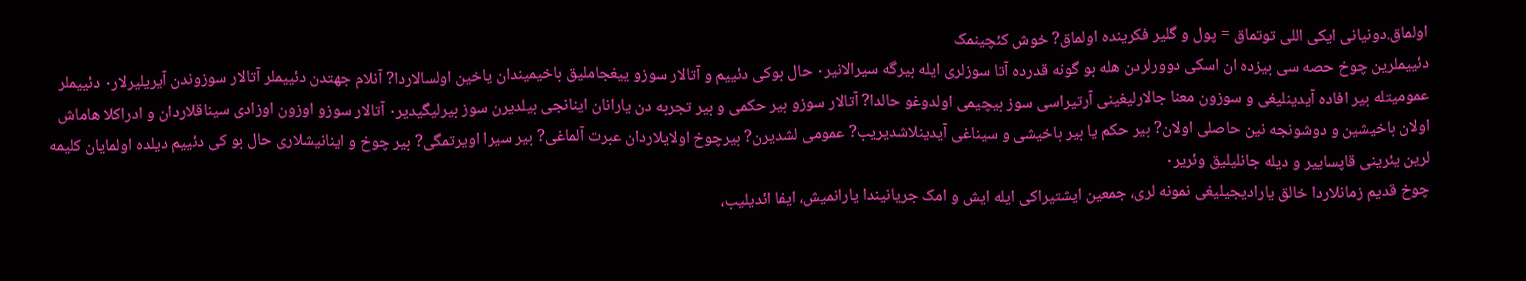اولماق.دونیانى ایکى اللى توتماق = پول و گلیر فکرینده اولماق? خوش کئچینمک
دئییملرین چوخ حصه سى بیزده ان اسکى دوورلردن هله بو گونه قدرده آتا سوزلرى ایله بیرگه سیرالانیر۰ حال بوکى دئییم و آتالار سوزو ییغجاملیق باخیمیندان یاخین اولسالاردا? آنلام جهتدن دئییملر آتالار سوزوندن آیریلیرلار۰ دئییملر عمومیتله بیر افاده آیدینلیغى و سوزون معنا جالارلیغینى آرتیراسى سوز بیچیمى اولدوغو حالدا? آتالار سوزو بیر حکمى و بیر تجربه دن یارانان اینانجى بیلدیرن سوز بیرلیگیدیر۰ آتالار سوزو اوزون اوزادى سیناقلاردان و ادراکلا هاماش اولان باخیشین و دوشونجه نین حاصلى اولان? بیر حکم یا بیر باخیشى و سیناغى آیدینلاشدیریب? عمومی لشدیرن? بیرچوخ اولایلاردان عبرت آلماغى? بیر سیرا اویرتمگى? بیر چوخ و اینانیشلارى حال بو کى دئییم دیلده اولمایان کلیمه لرین یئرینى قاپساییر و دیله جانلیلیق وئریر۰
چوخ قدیم زمانلاردا خالق یارادیجیلیغی نمونه لری، جمعین ایشتیراکی ایله ایش و امک جریانیندا یارانمیش، ایفا ائدیلیب،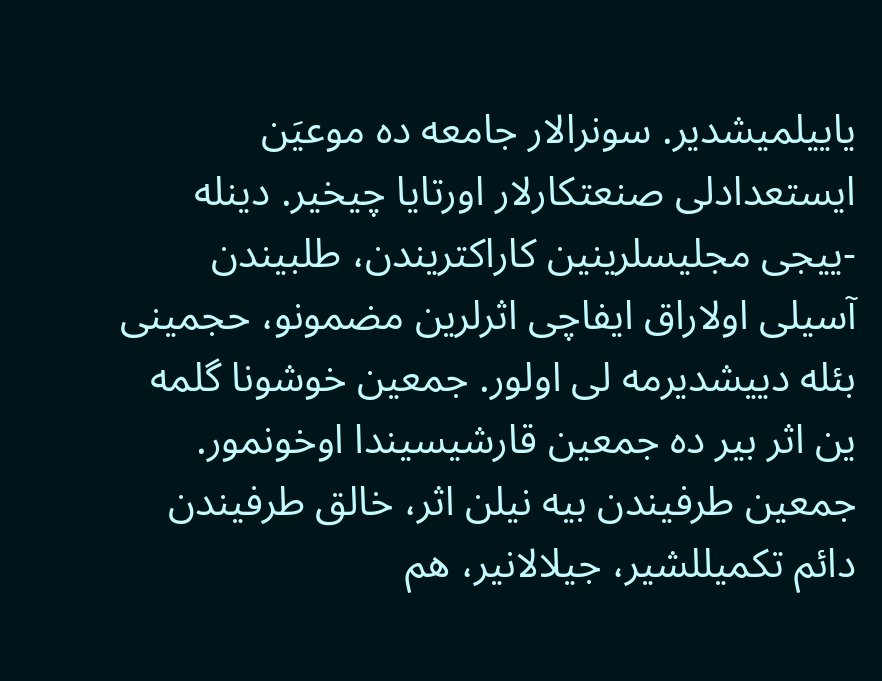یاییلمیشدیر. سونرالار جامعه ده موعیَن ایستعدادلی صنعتکارلار اورتایا چیخیر. دینله -ییجی مجلیسلرینین کاراکتریندن، طلبیندن آسیلی اولاراق ایفاچی اثرلرین مضمونو، حجمینی بئله دییشدیرمه لی اولور. جمعین خوشونا گلمه ین اثر بیر ده جمعین قارشیسیندا اوخونمور. جمعین طرفیندن بیه نیلن اثر، خالق طرفیندن دائم تکمیللشیر، جیلالانیر، هم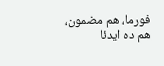فورما، هم مضمون، هم ده ایدئا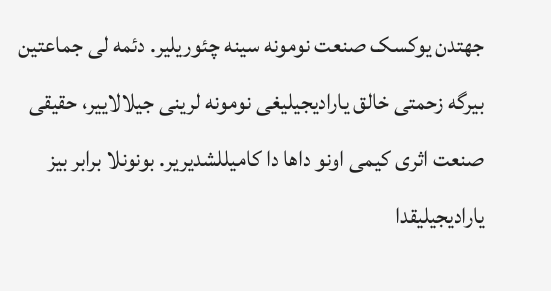جهتدن یوکسک صنعت نومونه سینه چئوریلیر. دئمه لی جماعتین بیرگه زحمتی خالق یارادیجیلیغی نومونه لرینی جیلالاییر، حقیقی صنعت اثری کیمی اونو داها دا کامیللشدیریر. بونونلا برابر بیز یارادیجیلیقدا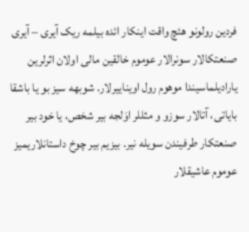فردین رولونو هئچ واقت اینکار ائده بیلمه ریک آیری – آیری صنعتکالار سونرالار عوموم خالقین مالی اولان اثرلرین یارادیلماسیندا موهوم رول اویناییرلار. شوبهه سیز بو یا باشقا بایاتی، آتالار سوزو و مثللر اوَلجه بیر شخص، یا خود بیر صنعتکار طرفیندن سویله نیر. بیزیم بیر چوخ داستانلاریمیز عوموم عاشیقلار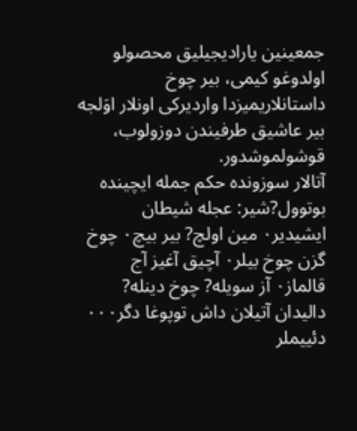جمعینین یارادیجیلیق محصولو اولدوغو کیمی، بیر چوخ داستانلاریمیزدا واردیرکی اونلار اوَلجه بیر عاشیق طرفیندن دوزولوب، قوشولموشدور.
آتالار سوزونده حکم جمله ایچینده بوتوول?شیر: عجله شیطان ایشیدیر۰ مین اولچ? بیر بیچ۰ چوخ گزن چوخ بیلر۰ آچیق آغیز آج قالماز۰ آز سویله? چوخ دینله? دالیدان آتیلان داش توپوغا دگر۰۰۰
دئییملر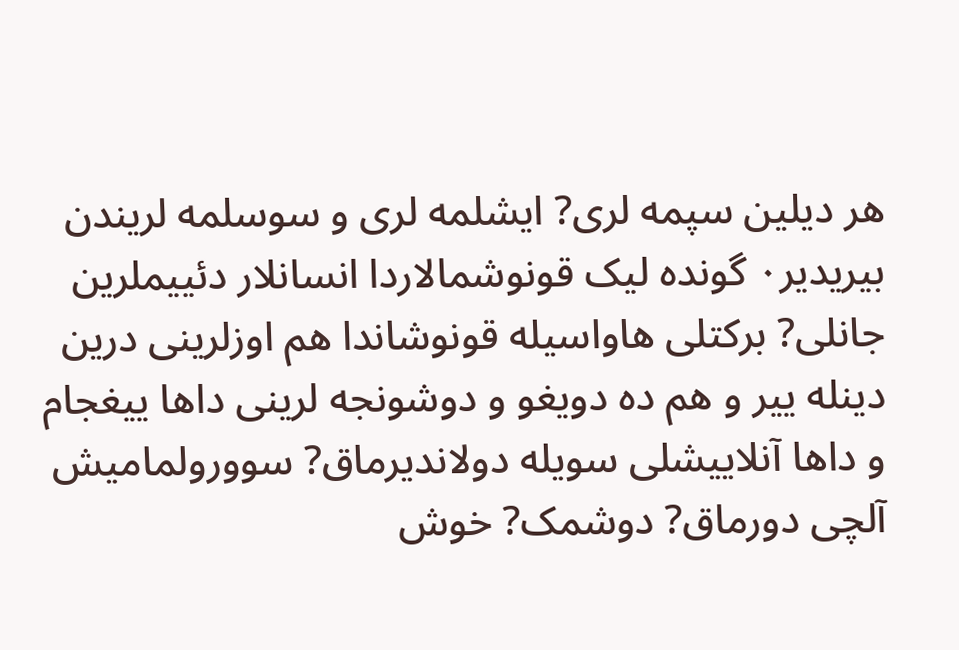هر دیلین سپمه لرى? ایشلمه لرى و سوسلمه لریندن بیریدیر۰ گونده لیک قونوشمالاردا انسانلار دئییملرین جانلى? برکتلى هاواسیله قونوشاندا هم اوزلرینى درین دینله ییر و هم ده دویغو و دوشونجه لرینى داها ییغجام و داها آنلاییشلى سویله دولاندیرماق? سوورولمامیش آلچى دورماق? دوشمک? خوش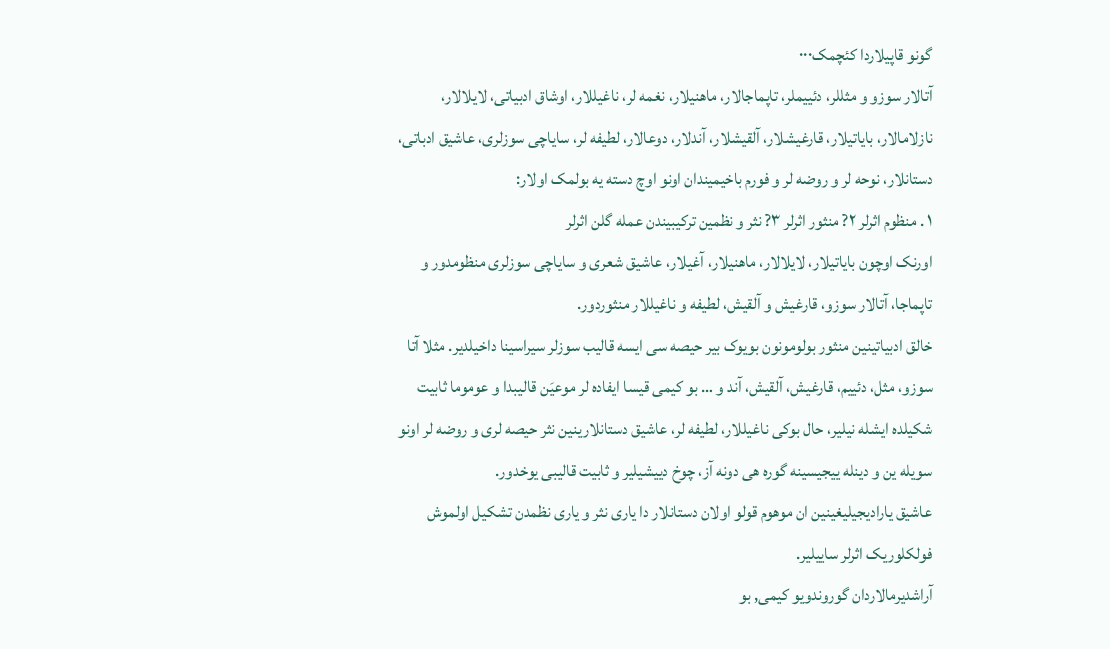گونو قاپیلاردا کئچمک۰۰۰
آتالار سوزو و مثللر، دئییملر، تاپماجالار، ماهنیلار، نغمه لر، ناغیللار، اوشاق ادبیاتی، لایلالار، نازلامالار، بایاتیلار، قارغیشلار، آلقیشلار، آندلار، دوعالار، لطیفه لر، سایاچی سوزلری، عاشیق ادباتی، دستانلار، نوحه لر و روضه لر و فورم باخیمیندان اونو اوچ دسته یه بولمک اولار:
۱ . منظوم اثرلر ۲? منثور اثرلر ۳? نثر و نظمین ترکیبیندن عمله گلن اثرلر
اورنک اوچون بایاتیلار، لایلالار، ماهنیلار، آغیلار، عاشیق شعری و سایاچی سوزلری منظومدور و تاپماجا، آتالار سوزو، قارغیش و آلقیش، لطیفه و ناغیللار منثوردور.
خالق ادبیاتینین منثور بولومونون بویوک بیر حیصه سی ایسه قالیب سوزلر سیراسینا داخیلدیر. مثلا آتا سوزو، مثل، دئییم، قارغیش، آلقیش، آند و … بو کیمی قیسا ایفاده لر موعیَن قالیبدا و عوموما ثابیت شکیلده ایشله نیلیر، حال بوکی ناغیللار، لطیفه لر، عاشیق دستانلارینین نثر حیصه لری و روضه لر اونو سویله ین و دینله ییجیسینه گوره هی دونه آز، چوخ دییشیلیر و ثابیت قالیبی یوخدور.
عاشیق یارادیجیلیغینین ان موهوم قولو اولان دستانلار دا یاری نثر و یاری نظمدن تشکیل اولموش فولکلوریک اثرلر ساییلیر.
آراشدیرمالاردان گوروندویو کیمی, بو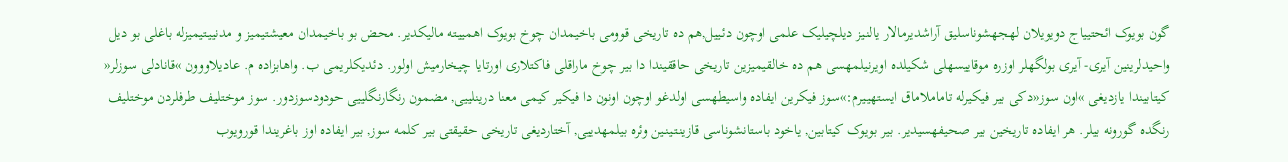گون بویوک ائحتییاج دویویلان لهجهشوناسلیق آراشدیرمالار یالنـیز دیلچیلیک علمی اوچون دئـییل,هم ده تاریخی قوومی باخیمدان چوخ بویوک اهمییـته مالیکدیر. محض بو باخیمدان معیشتیمیز و مدنییـتیمیزله باغلی بو دیل واحیدلرینین آیری- آیری بولگهلر اوزره موقاییسهلی شکیلده اویرنیلمهسی هم ده خالقیمیزین تاریخی حاققیندا دا بیر چوخ ماراقلی فاکتلاری اورتایا چیخارمیش اولور. دئدیکلریمی ب. واهابزاده م. عادیلاووون »قانادلی سوزلر« کیتابیندا یازدیغی »اون سوز«دکی بیر فیکیرله تاماملاماق ایستهیـیرم:»سوز فیکرین ایفاده واسیطهسی اولدغو اوچون اونون دا فیکیر کیمی معنا درینلییی, مضمون رنگارنگلییی حودودسوزدور. سوز موختلیف طرفلردن موختلیف رنگده گورونه بیلر. هر ایفاده تاریخین بیر صحیفهسیدیر. بیر بویوک کیتابین, یاخود باستانشوناسی قازینـتـینـین وئره بیلمهدییی, آختاردیغی تاریخی حقیقتی بیر کلمه سوز, بیر ایفاده اوز باغریندا قورویوب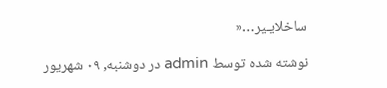ساخلایـیر…«

نوشته شده توسط admin در دوشنبه, ۰۹ شهریور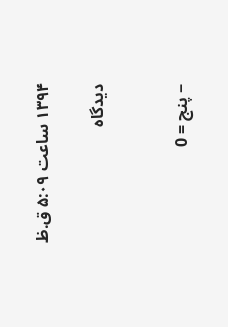۱۳۹۴ ساعت ۵:۰۹ ق.ظ

دیدگاه


− پنج = 0